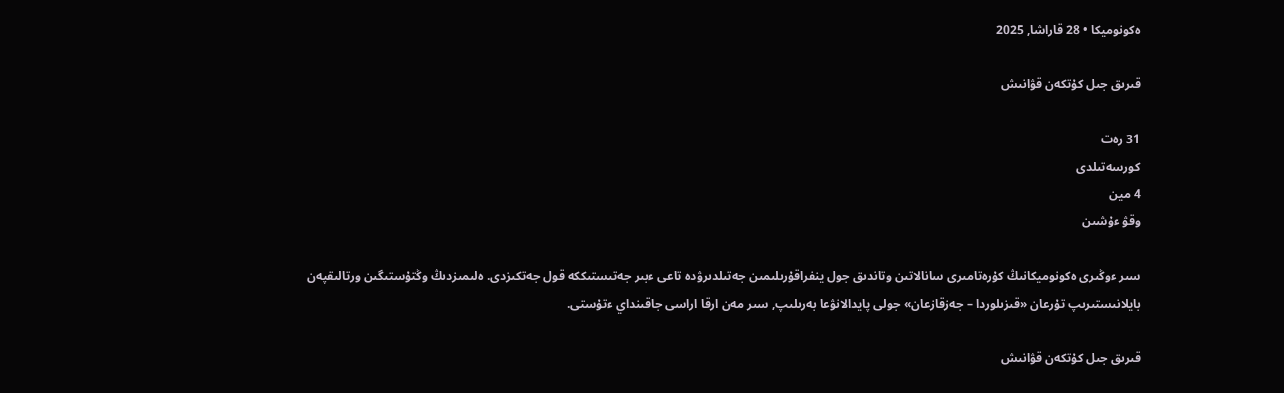ەكونوميكا • 28 قاراشا, 2025

قىرىق جىل كۇتكەن قۋانىش

31 رەت
كورسەتىلدى
4 مين
وقۋ ءۇشىن

سىر ءوڭىرى ەكونوميكانىڭ كۇرەتامىرى سانالاتىن وتاندىق جول ينفراقۇرىلىمىن جەتىلدىرۋدە تاعى ءبىر جەتىستىككە قول جەتكىزدى. ەلىمىزدىڭ وڭتۇستىگىن ورتالىقپەن بايلانىستىرىپ تۇرعان «قىزىلوردا – جەزقازعان» جولى پايدالانۋعا بەرىلىپ, سىر مەن ارقا اراسى جاقىنداي ءتۇستى.

قىرىق جىل كۇتكەن قۋانىش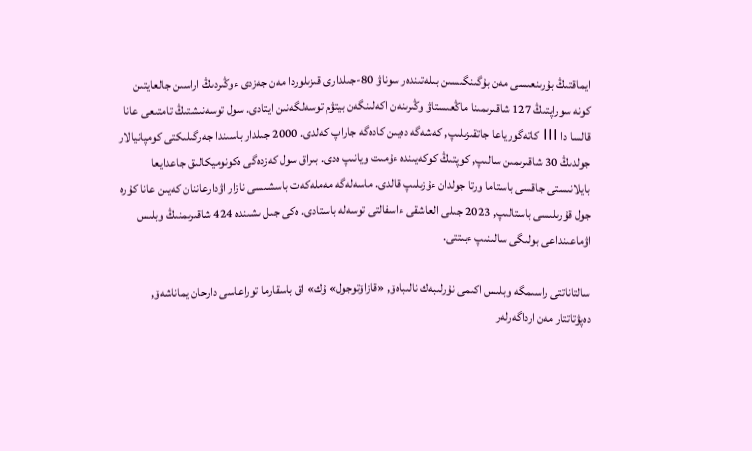ايماقتىڭ بۇرىنعىسى مەن بۇگىنگىسىن بىلەتىندەر سوناۋ 80-جىلدارى قىزىلوردا مەن جەزدى ءوڭىردىڭ اراسىن جالعايتىن كونە سوراپتىڭ 127 شاقىرىمىنا ماڭعىستاۋ وڭىرىنەن اكەلىنگەن بيتۋم توسەلگەنىن ايتادى. سول توسەنىشتىڭ تامتىعى عانا قالسا دا III كاتەگورياعا جاتقىزىلىپ, كەشەگە دەيىن كادەگە جاراپ كەلدى. 2000 جىلدار باسىندا جەرگىلىكتى كومپانيالار جولدىڭ 30 شاقىرىمىن سالىپ, كوپتىڭ كوكەيىندە ءۇمىت ويانىپ ەدى. بىراق سول كەزدەگى ەكونوميكالىق جاعدايعا بايلانىستى جاقسى باستاما ورتا جولدان ءۇزىلىپ قالدى. ماسەلەگە مەملەكەت باسشىسى نازار اۋدارعاننان كەيىن عانا كۇرە جول قۇرىلىسى باستالىپ, 2023 جىلى العاشقى ءاسفالتى توسەلە باستادى. ەكى جىل ىشىندە 424 شاقىرىمنىڭ وبلىس اۋماعىنداعى بولىگى سالىنىپ ءبىتتى.

سالتاناتتى راسىمگە وبلىس اكىمى نۇرلىبەك نالىباەۆ, «قازاۆتوجول» ۇك» اق باسقارما توراعاسى دارحان يماناشەۆ, دەپۋتاتتار مەن ارداگەرلەر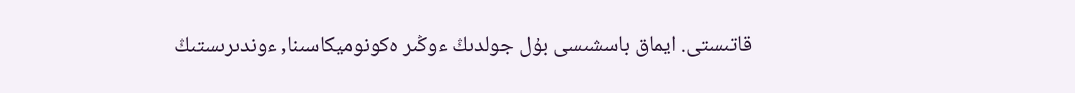قاتىستى. ايماق باسشىسى بۇل جولدىڭ ءوڭىر ەكونوميكاسىنا, ءوندىرىستىڭ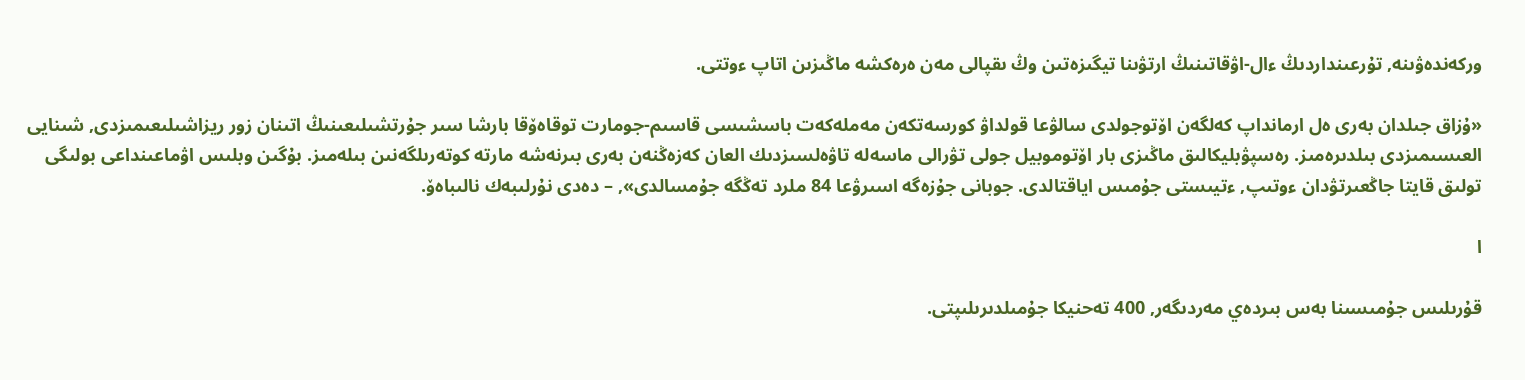وركەندەۋىنە, تۇرعىنداردىڭ ءال-اۋقاتىنىڭ ارتۋىنا تيگىزەتىن وڭ ىقپالى مەن ەرەكشە ماڭىزىن اتاپ ءوتتى.

«ۇزاق جىلدان بەرى ەل ارمانداپ كەلگەن اۆتوجولدى سالۋعا قولداۋ كورسەتكەن مەملەكەت باسشىسى قاسىم-جومارت توقاەۆقا بارشا سىر جۇرتشىلىعىنىڭ اتىنان زور ريزاشىلىعىمىزدى, شىنايى العىسىمىزدى بىلدىرەمىز. رەسپۋبليكالىق ماڭىزى بار اۆتوموبيل جولى تۋرالى ماسەلە تاۋەلسىزدىك العان كەزەڭنەن بەرى بىرنەشە مارتە كوتەرىلگەنىن بىلەمىز. بۇگىن وبلىس اۋماعىنداعى بولىگى تولىق قايتا جاڭعىرتۋدان ءوتىپ, ءتيىستى جۇمىس اياقتالدى. جوبانى جۇزەگە اسىرۋعا 84 ملرد تەڭگە جۇمسالدى», – دەدى نۇرلىبەك نالىباەۆ.

ا

قۇرىلىس جۇمىسىنا بەس بىردەي مەردىگەر, 400 تەحنيكا جۇمىلدىرىلىپتى.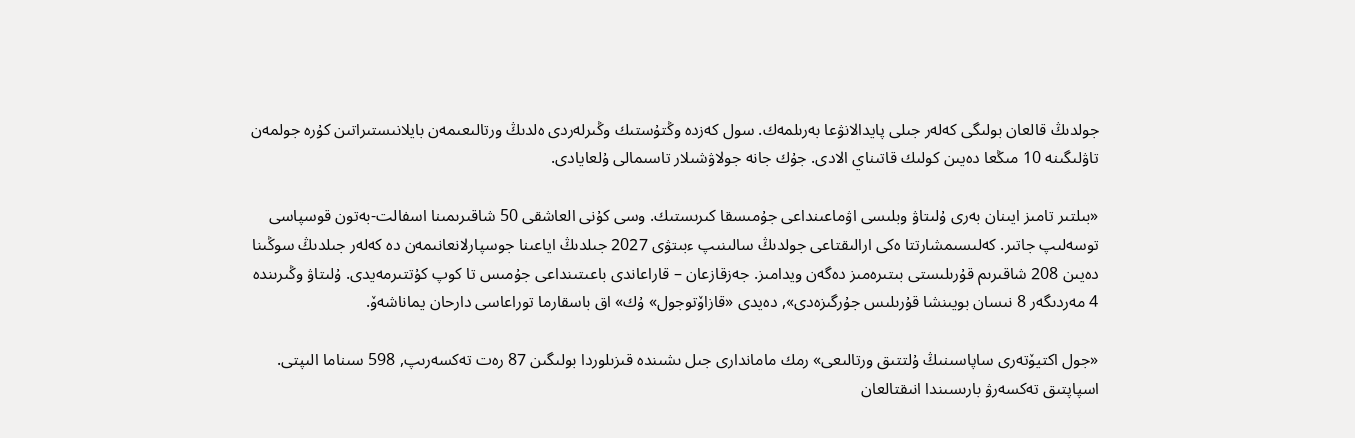جولدىڭ قالعان بولىگى كەلەر جىلى پايدالانۋعا بەرىلمەك. سول كەزدە وڭتۇستىك وڭىرلەردى ەلدىڭ ورتالىعىمەن بايلانىستىراتىن كۇرە جولمەن تاۋلىگىنە 10 مىڭعا دەيىن كولىك قاتىناي الادى. جۇك جانە جولاۋشىلار تاسىمالى ۇلعايادى.

«بىلتىر تامىز ايىنان بەرى ۇلىتاۋ وبلىسى اۋماعىنداعى جۇمىسقا كىرىستىك. وسى كۇنى العاشقى 50 شاقىرىمىنا اسفالت-بەتون قوسپاسى توسەلىپ جاتىر. كەلىسىمشارتتا ەكى ارالىقتاعى جولدىڭ سالىنىپ ءبىتۋى 2027 جىلدىڭ اياعىنا جوسپارلانعانىمەن دە كەلەر جىلدىڭ سوڭىنا دەيىن 208 شاقىرىم قۇرىلىستى بىتىرەمىز دەگەن ويدامىز. جەزقازعان – قاراعاندى باعىتىنداعى جۇمىس تا كوپ كۇتتىرمەيدى. ۇلىتاۋ وڭىرىندە 4 مەردىگەر 8 نىسان بويىنشا قۇرىلىس جۇرگىزەدى», دەيدى «قازاۆتوجول» ۇك» اق باسقارما توراعاسى دارحان يماناشەۆ.

«جول اكتيۆتەرى ساپاسىنىڭ ۇلتتىق ورتالىعى» رمك ماماندارى جىل ىشىندە قىزىلوردا بولىگىن 87 رەت تەكسەرىپ, 598 سىناما الىپتى. اسپاپتىق تەكسەرۋ بارىسىندا انىقتالعان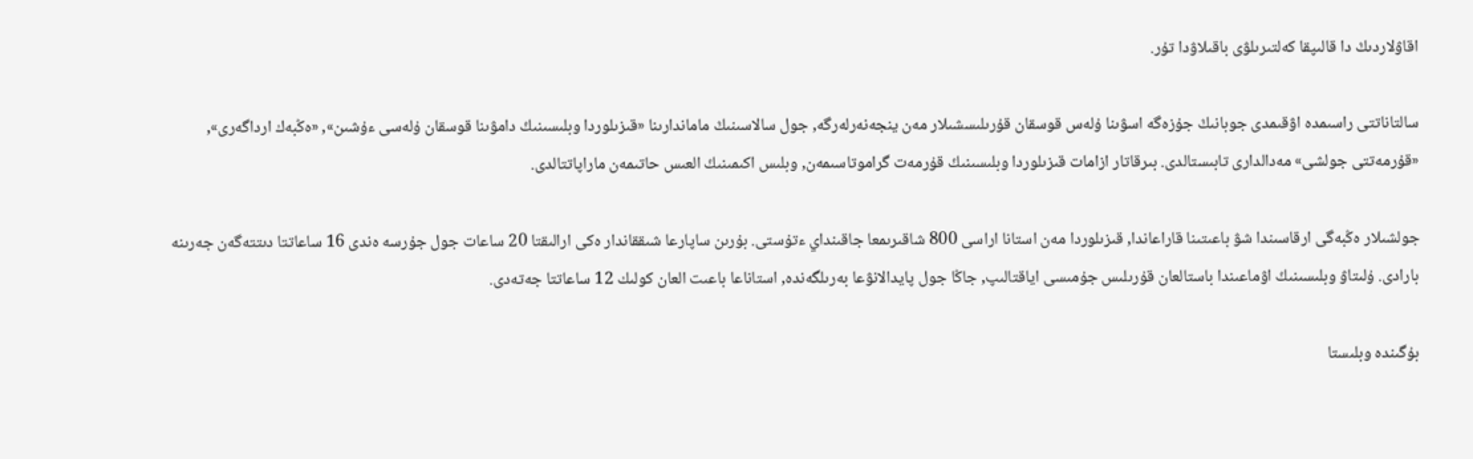اقاۋلاردىڭ دا قالىپقا كەلتىرىلۋى باقىلاۋدا تۇر.

سالتاناتتى راسىمدە اۋقىمدى جوبانىڭ جۇزەگە اسۋىنا ۇلەس قوسقان قۇرىلىسشىلار مەن ينجەنەرلەرگە, جول سالاسىنىڭ ماماندارىنا «قىزىلوردا وبلىسىنىڭ دامۋىنا قوسقان ۇلەسى ءۇشىن», «ەڭبەك ارداگەرى», «قۇرمەتتى جولشى» مەدالدارى تابىستالدى. بىرقاتار ازامات قىزىلوردا وبلىسىنىڭ قۇرمەت گراموتاسىمەن, وبلىس اكىمىنىڭ العىس حاتىمەن ماراپاتتالدى.

جولشىلار ەڭبەگى ارقاسىندا شۋ باعىتىنا قاراعاندا, قىزىلوردا مەن استانا اراسى 800 شاقىرىمعا جاقىنداي ءتۇستى. بۇرىن ساپارعا شىققاندار ەكى ارالىقتا 20 ساعات جول جۇرسە ەندى 16 ساعاتتا دىتتەگەن جەرىنە بارادى. ۇلىتاۋ وبلىسىنىڭ اۋماعىندا باستالعان قۇرىلىس جۇمىسى اياقتالىپ, جاڭا جول پايدالانۋعا بەرىلگەندە, استاناعا باعىت العان كولىك 12 ساعاتتا جەتەدى.

بۇگىندە وبلىستا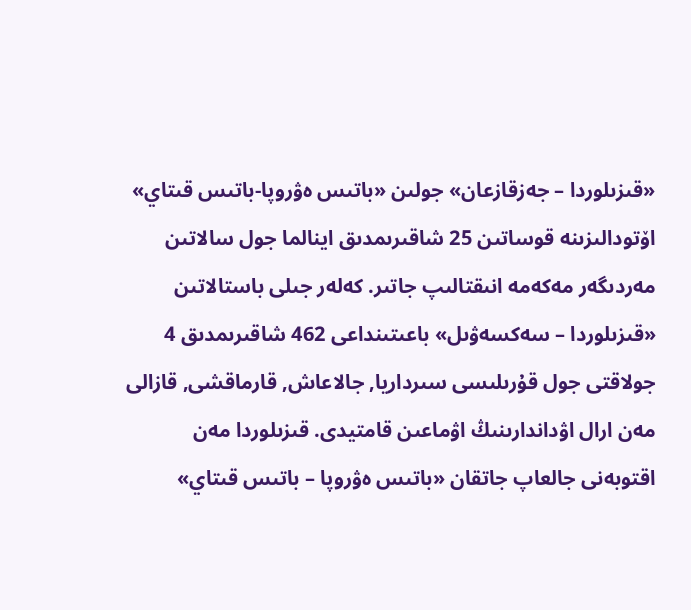«قىزىلوردا – جەزقازعان» جولىن «باتىس ەۋروپا-باتىس قىتاي» اۆتودالىزىنە قوساتىن 25 شاقىرىمدىق اينالما جول سالاتىن مەردىگەر مەكەمە انىقتالىپ جاتىر. كەلەر جىلى باستالاتىن «قىزىلوردا – سەكسەۋىل» باعىتىنداعى 462 شاقىرىمدىق 4 جولاقتى جول قۇرىلىسى سىرداريا, جالاعاش, قارماقشى, قازالى مەن ارال اۋداندارىنىڭ اۋماعىن قامتيدى. قىزىلوردا مەن اقتوبەنى جالعاپ جاتقان «باتىس ەۋروپا – باتىس قىتاي»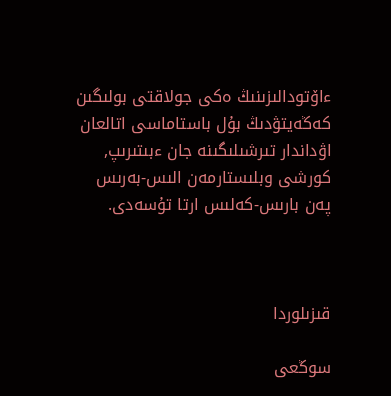ءاۆتودالىزىنىڭ ەكى جولاقتى بولىگىن كەڭەيتۋدىڭ بۇل باستاماسى اتالعان اۋداندار تىرشىلىگىنە جان ءبىتىرىپ, كورشى وبلىستارمەن الىس-بەرىس پەن بارىس-كەلىس ارتا تۇسەدى.



قىزىلوردا

سوڭعى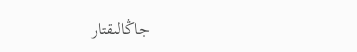جاڭالىقتار